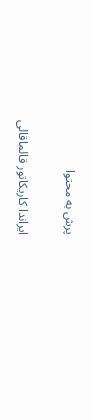پرش به محتوا

ایراندا کاریکاتور قالماقالی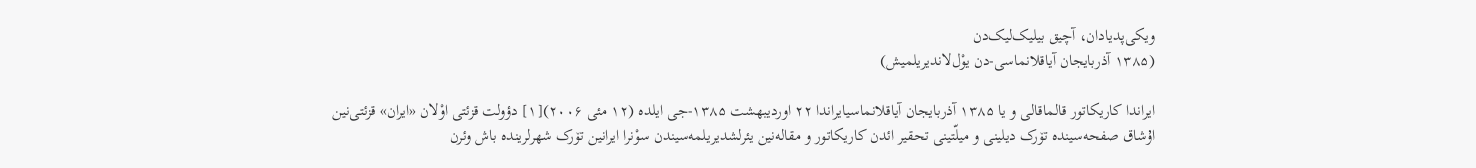ویکی‌پدیادان، آچیق بیلیک‌لیک‌دن
(۱۳۸۵ آذربایجان آیاقلانماسی-دن يوْل‌لاندیریلمیش)

ایراندا کاریکاتور قالماقالی و یا ۱۳۸۵ آذربایجان آیاقلانماسیایراندا ۲۲ اوردیبهشت ۱۳۸۵-جی ایلده (۱۲ مئی ۲۰۰۶)[۱] دؤولت قزئتی اوْلان «ایران» قزئتی‌نین اۇشاق صفحه‌سینده تۆرک دیلینی و میلّتینی تحقیر ائدن کاریکاتور و مقاله‌نین یئرلشدیریلمه‌سیندن سوْنرا ایرانین تۆرک شهرلرینده باش وئرن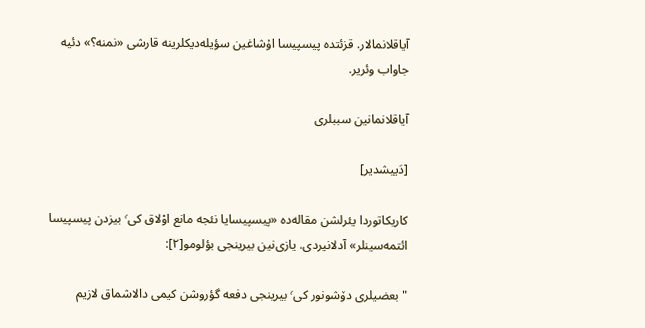آیاقلانمالار. قزئتده پیسپیسا اۇشاغین سؤیله‌دیکلرینه قارشی «نمنه؟» دئیه جاواب وئریر.

آیاقلانمانین سببلری

[دَییشدیر]

کاریکاتوردا یئرلشن مقاله‌ده «پیسپیسایا نئجه مانع اوْلاق کی٬ بیزدن پیسپیسا ائتمه‌سینلر» آدلانیردی. یازی‌نین بیرینجی بؤلومو[۲]:

" بعضیلری دۆشونور کی٬ بیرینجی دفعه گؤروشن کیمی دالاشماق لازیم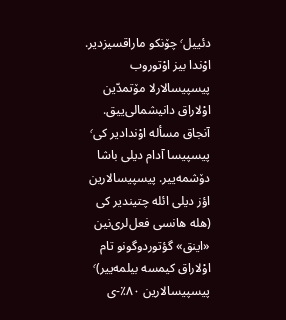دئییل٬ چۆنکو ماراقسیزدیر. اوْندا بیز اوْتوروب پیسپیسالارلا مۆتمدّین اوْلاراق دانیشمالی‌ییق. آنجاق مسأله اوْندادیر کی٬ پیسپیسا آدام دیلی باشا دۆشمه‌ییر. پیسپیسالارین اؤز دیلی ائله چتیندیر کی (هله هانسی فعل‌لری‌نین «اینق» گؤتوردوگونو تام اوْلاراق کیمسه بیلمه‌ییر)٬ پیسپیسالارین ۸۰٪-ی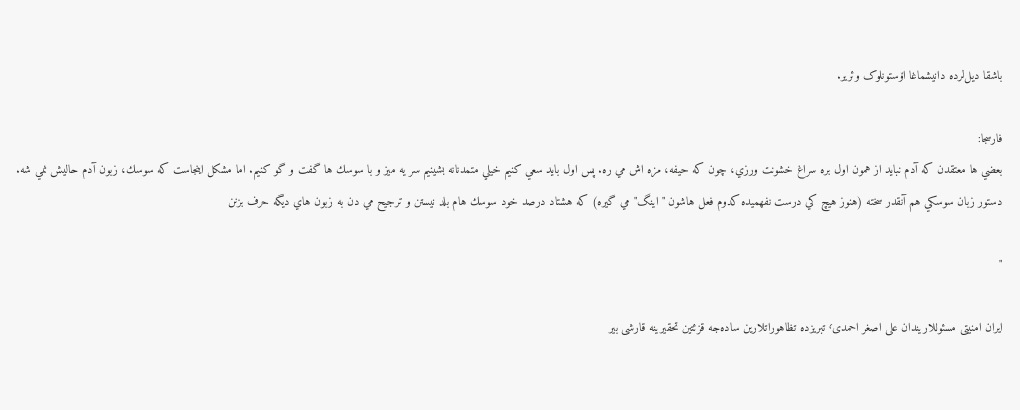باشقا دیل‌لرده دانیشماغا اۆستونلوک وئریر.

فارسجا:
بعضي ها معتقدن كه آدم نبايد از همون اول بره سراغ خشونت ورزي، چون كه حيفه، مزه اش مي ره. پس اول بايد سعي كنيم خيلي متمدنانه بشينيم سر يه ميز و با سوسك ها گفت و گو كنيم. اما مشكل اينجاست كه سوسك، زبون آدم حاليش نمي شه. دستور زبان سوسكي هم آنقدر سخته (هنوز هيچ كي درست نفهميده كدوم فعل هاشون "اينگ" مي گيره) كه هشتاد درصد خود سوسك هام بلد نيستن و ترجيح مي دن به زبون هاي ديگه حرف بزنن

"

ایران امنیتی مسئوللاریندان علی اصغر احمدی٬ تبریزده تظاهوراتلارین ساده‌جه قزئتین تحقیرینه قارشی بیر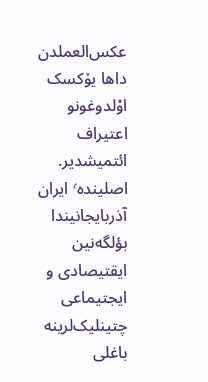عکس‌العملدن داها یۆکسک اوْلدوغونو اعتیراف ائتمیشدیر. اصلینده٬ ایران آذربایجانیندا بؤلگه‌نین ایقتیصادی و ایجتیماعی چتینلیک‌لرینه باغلی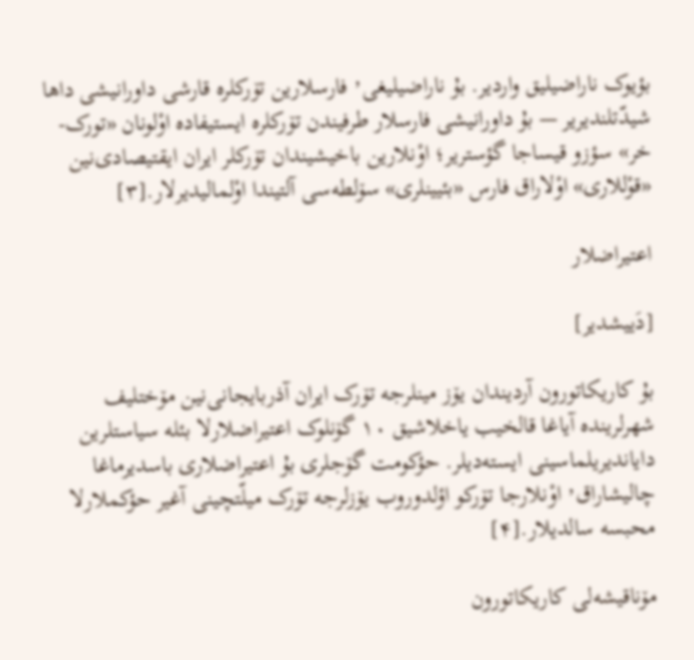بؤیوک ناراضیلیق واردیر. بۇ ناراضیلیغی٬ فارسلارین تۆرکلره قارشی داورانیشی داها شیدّتلندیریر — بۇ داورانیشی فارسلار طرفیندن تۆرکلره ایستیفاده اوْلونان «تورک-خر» سؤزو قیساجا گؤستریر؛ اوْنلارین باخیشیندان تۆرکلر ایران ایقتیصادی‌نین «قوْللاری» اوْلاراق فارس «بئیینلری» سۆلطه‌سی آلتیندا اوْلمالیدیرلار.[۳]

اعتیراضلار

[دَییشدیر]

بۇ کاریکاتورون آردیندان یۆز مینلرجه تۆرک ایران آذربایجانی‌نین مۆختلیف شهرلرینده آیاغا قالخیب یاخلاشیق ۱۰ گۆنلوک اعتیراضلارلا بئله سیاستلرین دایاندیریلماسینی ایسته‌دیلر. حؤکومت گۆجلری بۇ اعتیراضلاری باسدیرماغا چالیشاراق٬ اوْنلارجا تۆرکو اؤلدوروب یۆزلرجه تۆرک میلّتچینی آغیر حؤکملارلا محبسه سالدیلار.[۴]

مۆناقیشه‌لی کاریکاتورون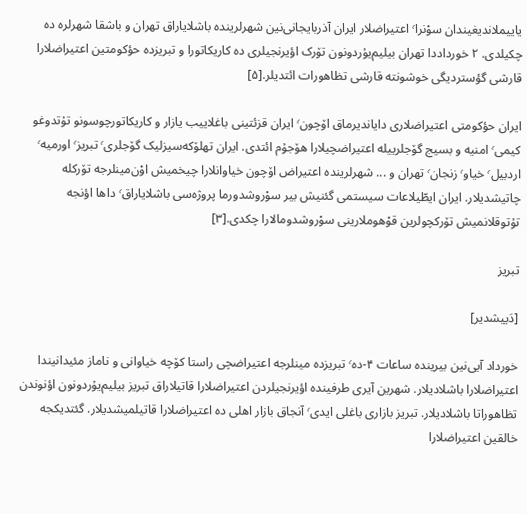یاییملاندیغیندان سوْنرا٬ اعتیراضلار ایران آذربایجانی‌نین شهرلرینده باشلایاراق تهران و باشقا شهرلره ده چکیلدی. ۲ خورداددا تهران بیلیم‌یۇردونون تۆرک اؤیرنجیلری ده کاریکاتورا و تبریزده حؤکومتین اعتیراضلارا قارشی گؤستردیگی خوشونته قارشی تظاهورات ائتدیلر.[۵]

ایران حؤکومتی اعتیراضلاری دایاندیرماق اۆچون٬ ایران قزئتینی باغلاییب یازار و کاریکاتورچوسونو تۇتدوغو کیمی٬ امنیه و بسیج گۆجلرییله اعتیراضچیلارا هۆجۇم ائتدی. ایران تهلۆکه‌سیزلیک گۆجلری٬ تبریز٬ اورمیه٬ اردبیل٬ خیاو٬ زنجان٬ تهران و ... شهرلرینده اعتیراض اۆچون خیاوانلارا چیخمیش اوْن‌مینلرجه تۆرکله چاتیشدیلار. ایران ایطّیلاعات سیستمی گئنیش بیر سوْروشدورما پروژه‌سی باشلایاراق٬ داها اؤنجه تۇتوقلانمیش تۆرکچولرین قوْهوملارینی سوْروشدومالارا چکدی.[۳]

تبریز

[دَییشدیر]

خورداد آیی‌نین بیرینده ساعات ۴-ده٬ تبریزده مینلرجه اعتیراضچی راستا کۆچه خیاوانی و ناماز مئیدانیندا اعتیراضلارا باشلادیلار. شهرین آیری طرفینده اؤیرنجیلردن اعتیراضلارا قاتیلاراق تبریز بیلیم‌یۇردونون اؤنوندن تظاهوراتا باشلادیلار. تبریز بازاری باغلی ایدی٬ آنجاق بازار اهلی ده اعتیراضلارا قاتیلمیشدیلار. گئتدیکجه خالقین اعتیراضلارا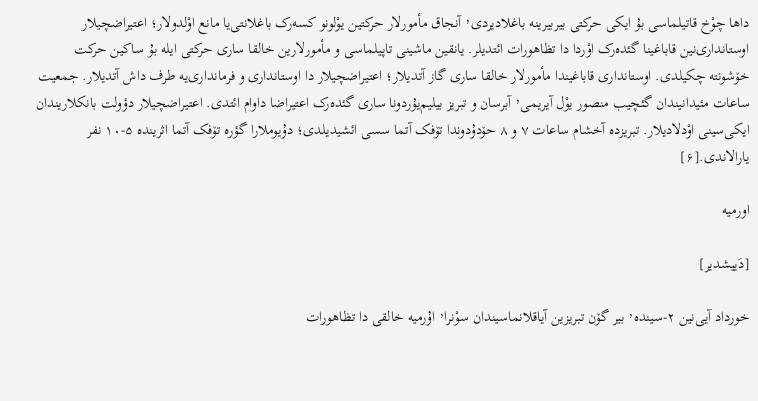داها چوْخ قاتیلماسی بۇ ایکی حرکتی بیربیرینه باغلادیردی٬ آنجاق مأمورلار حرکتین یوْلونو کسه‌رک باغلانتی‌یا مانع اوْلدولار؛ اعتیراضچیلار اوستانداری‌نین قاباغینا گئده‌رک اوْردا دا تظاهورات ائتدیلر. یانقین ماشینی تاپیلماسی و مأمورلارین خالقا ساری حرکتی ایله بۇ ساکین حرکت خۆشونته چکیلدی. اوستانداری قاباغیندا مأمورلار خالقا ساری گاز آتدیلار؛ اعتیراضچیلار دا اوستانداری و فرمانداری‌یه طرف داش آتدیلار. جمعیت ساعات مئیدانیندان گئچیب منصور یوْل آیریمی٬ آبرسان و تبریز بیلیم‌یۇردونا ساری گئده‌رک اعتیراضا داوام ائتدی. اعتیراضچیلار دؤولت بانکلاریندان ایکی‌سینی اوْدلادیلار. تبریزده آخشام ساعات ۷ و ۸ حۆدۇدوندا تۆفک آتما سسی ائشیدیلدی؛ دۇیوملارا گؤره تۆفک آتما اثرینده ۵-۱۰ نفر یارالاندی.[۶]

اورمیه

[دَییشدیر]

خورداد آیی‌نین ۲-سینده٬ بیر گۆن تبریزین آیاقلانماسیندان سوْنرا٬ اۇرمیه خالقی دا تظاهورات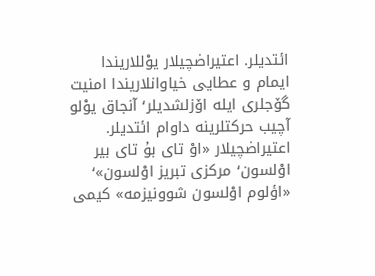ائتدیلر. اعتیراضچیلار یوْللاریندا ایمام و عطایی خیاوانلاریندا امنیت گۆجلری ایله اۆزلشدیلر٬ آنجاق یوْلو آچیب حرکتلرینه داوام ائتدیلر. اعتیراضچیلار «اوْ تای بۇ تای بیر اوْلسون٬ مرکزی تبریز اوْلسون»٬ «اؤلوم اوْلسون شوونیزمه» کیمی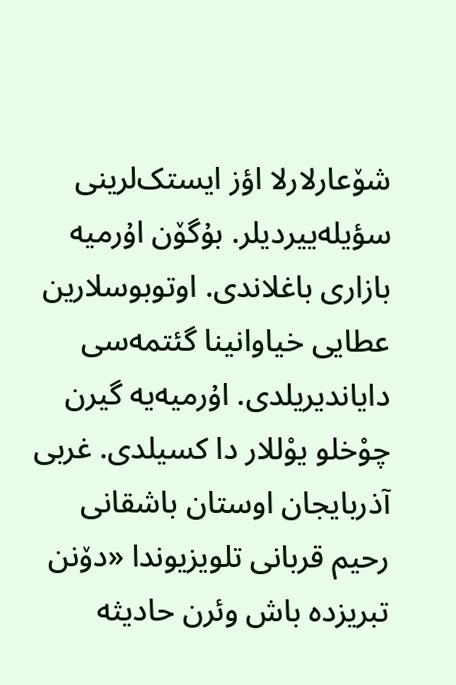شۆعارلارلا اؤز ایستک‌لرینی سؤیله‌ییردیلر. بۇگۆن اۇرمیه بازاری باغلاندی. اوتوبوسلارین عطایی خیاوانینا گئتمه‌سی دایاندیریلدی. اۇرمیه‌یه گیرن چوْخلو یوْللار دا کسیلدی. غربی آذربایجان اوستان باشقانی رحیم قربانی تلویزیوندا «دۆنن تبریزده باش وئرن حادیثه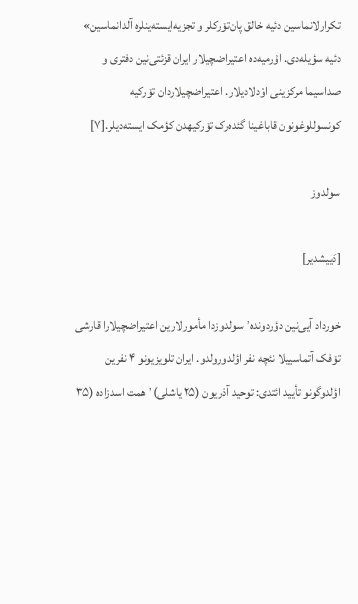تکرارلانماسین دئیه خالق پان‌تۆرکلر و تجزیه‌ایسته‌ینلره آلدانماسین» دئیه سؤیله‌دی. اۇرمیه‌ده اعتیراضچیلار ایران قزئتی‌نین دفتری و صداسیما مرکزینی اوْدلادیلار. اعتیراضچیلاردان تۆرکیه کونسوللوغونون قاباغینا گئده‌رک تۆرکیهدن کؤمک ایسته‌دیلر.[۷]

سولدوز

[دَییشدیر]

خورداد آیی‌نین دؤردونده٬ سولدوزدا مأمورلارین اعتیراضچیلارا قارشی تۆفک آتماسییلا نئچه نفر اؤلدورولدو. ایران تلویزیونو ۴ نفرین اؤلدوگونو تأیید ائتدی: توحید آذریون (۲۵ یاشلی)٬ همت اسدزاده (۳۵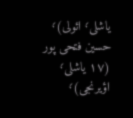یاشلی٬ ائولی)٬ حسین فتحی پور (۱۷ یاشلی٬ اؤیرنجی)٬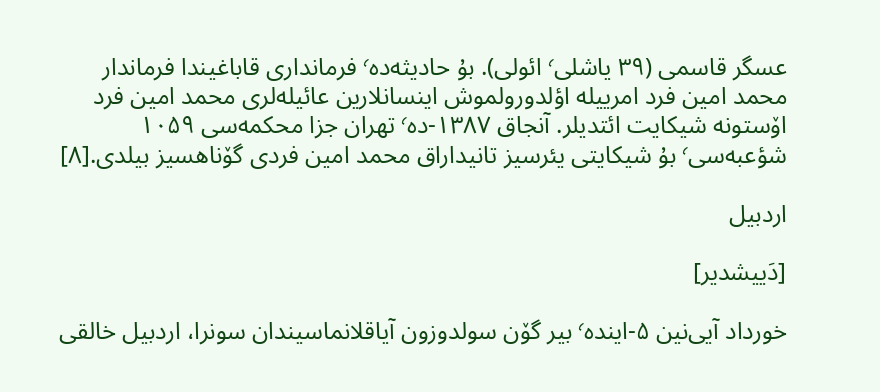عسگر قاسمی (۳۹ یاشلی٬ ائولی). بۇ حادیثه‌ده٬ فرمانداری قاباغیندا فرماندار محمد امین فرد امرییله اؤلدورولموش اینسانلارین عائیله‌لری محمد امین فرد اۆستونه شیکایت ائتدیلر. آنجاق ۱۳۸۷-ده٬ تهران جزا محکمه‌سی ۱۰۵۹ شؤعبه‌سی٬ بۇ شیکایتی یئرسیز تانیداراق محمد امین فردی گۆناهسیز بیلدی.[۸]

اردبیل

[دَییشدیر]

خورداد آیی‌نین ۵-اینده٬ بیر گۆن سولدوزون آیاقلانماسیندان سونرا، اردبیل خالقی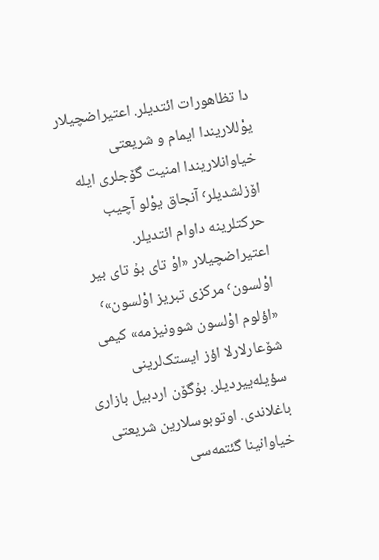دا تظاهورات ائتدیلر. اعتیراضچیلار یوْللاریندا ایمام و شریعتی خیاوانلاریندا امنیت گۆجلری ایله اۆزلشدیلر٬ آنجاق یوْلو آچیب حرکتلرینه داوام ائتدیلر. اعتیراضچیلار «اوْ تای بۇ تای بیر اوْلسون٬ مرکزی تبریز اوْلسون»٬ «اؤلوم اوْلسون شوونیزمه» کیمی شۆعارلارلا اؤز ایستک‌لرینی سؤیله‌ییردیلر. بۇگۆن اردبیل بازاری باغلاندی. اوتوبوسلارین شریعتی خیاوانینا گئتمه‌سی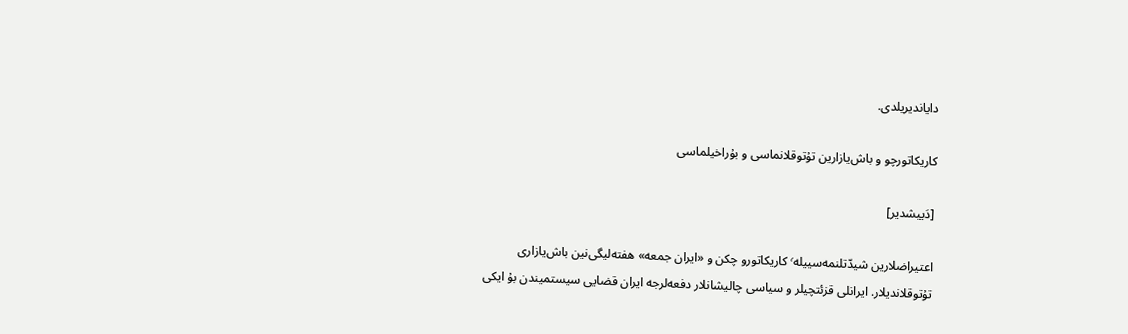دایاندیریلدی.

کاریکاتورچو و باش‌یازارین تۇتوقلانماسی و بۇراخیلماسی

[دَییشدیر]

اعتیراضلارین شیدّتلنمه‌سییله٬ کاریکاتورو چکن و «ایران جمعه» هفته‌لیگی‌نین باش‌یازاری تۇتوقلاندیلار. ایرانلی قزئتچیلر و سیاسی چالیشانلار دفعه‌لرجه ایران قضایی سیستمیندن بۇ ایکی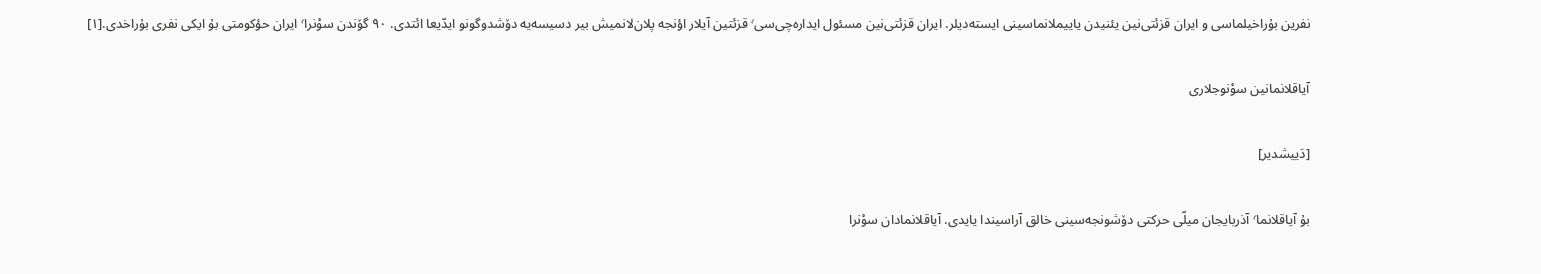نفرین بۇراخیلماسی و ایران قزئتی‌نین یئنیدن یاییملانماسینی ایسته‌دیلر. ایران قزئتی‌نین مسئول ایداره‌چی‌سی٬ قزئتین آیلار اؤنجه پلان‌لانمیش بیر دسیسه‌یه دۆشدوگونو ایدّیعا ائتدی. ۹۰ گۆندن سوْنرا٬ ایران حؤکومتی بۇ ایکی نفری بۇراخدی.[۱]

آیاقلانمانین سوْنوجلاری

[دَییشدیر]

بۇ آیاقلانما٬ آذربایجان میلّی حرکتی دۆشونجه‌سینی خالق آراسیندا یایدی. آیاقلانمادان سوْنرا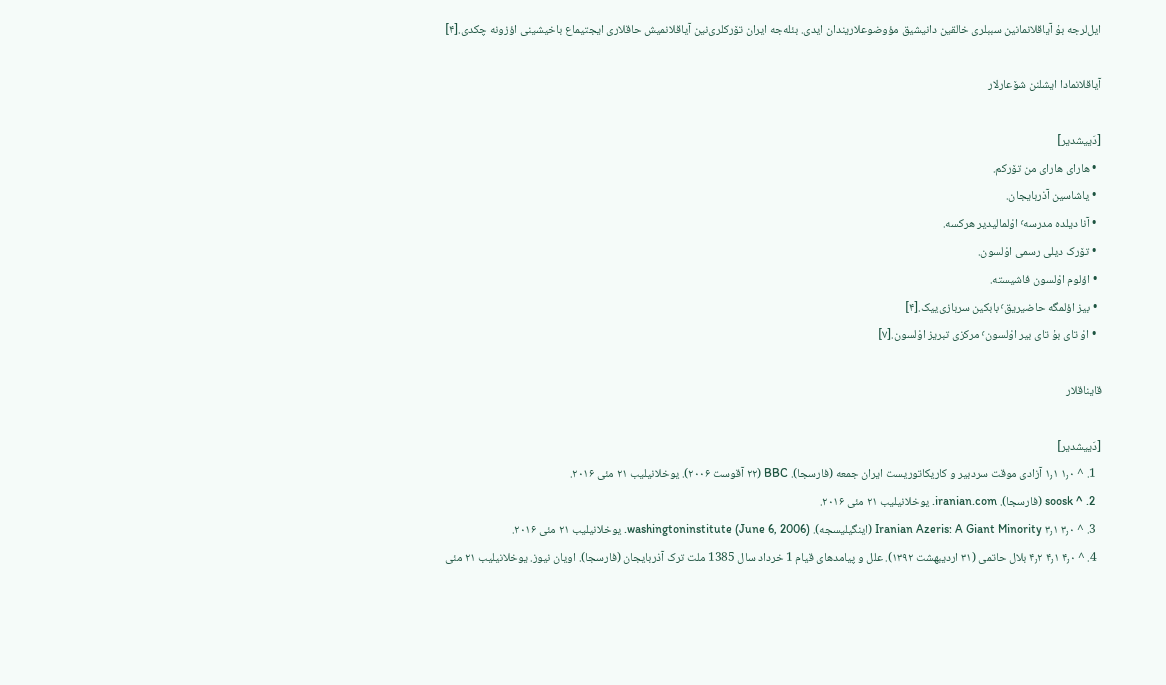ایل‌لرجه بۇ آیاقلانمانین سببلری خالقین دانیشیق مؤوضوعلاریندان ایدی. بئله‌جه ایران تۆرکلری‌نین آیاقلانمیش حاقلاری ایجتیماع باخیشینی اؤزونه چکدی.[۴]

آیاقلانمادا ایشلنن شۆعارلار

[دَییشدیر]
  • هارای هارای من تۆرکم.
  • یاشاسین آذربایجان.
  • آنا دیلده مدرسه٬ اوْلمالیدیر هرکسه.
  • تۆرک دیلی رسمی اوْلسون.
  • اؤلوم اوْلسون فاشیسته.
  • بیز اؤلمگه حاضیریق٬ بابکین سربازی‌ییک.[۴]
  • اوْ تای بۇ تای بیر اوْلسون٬ مرکزی تبریز اوْلسون.[۷]

قایناقلار

[دَییشدیر]
  1. ^ ۱٫۰ ۱٫۱ آزادی موقت سردبير و کاريکاتوريست ايران جمعه (فارسجا). BBC (۲۲ آقوست ۲۰۰۶). یوخلانیلیب ۲۱ مئی ۲۰۱۶.
  2. ^ soosk (فارسجا). iranian.com. یوخلانیلیب ۲۱ مئی ۲۰۱۶.
  3. ^ ۳٫۰ ۳٫۱ Iranian Azeris: A Giant Minority (اینگیلیسجه). washingtoninstitute (June 6, 2006). یوخلانیلیب ۲۱ مئی ۲۰۱۶.
  4. ^ ۴٫۰ ۴٫۱ ۴٫۲ بلال حاتمی (۳۱ اردیبهشت ۱۳۹۲). علل و پیامدهای قیام 1 خرداد سال 1385 ملت ترک آذربایجان (فارسجا). اویان نیوز. یوخلانیلیب ۲۱ مئی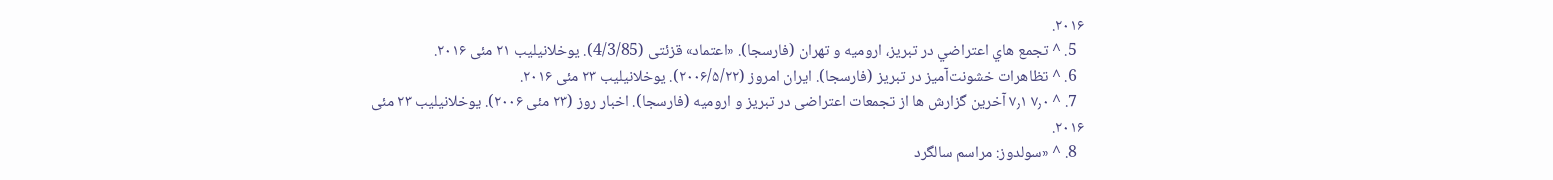۲۰۱۶.
  5. ^ تجمع هاي اعتراضي در تبريز، اروميه و تهران (فارسجا). «اعتماد» قزئتی (4/3/85). یوخلانیلیب ۲۱ مئی ۲۰۱۶.
  6. ^ تظاهرات خشونت‌آميز در تبريز (فارسجا). ایران امروز (۲۰۰۶/۵/۲۲). یوخلانیلیب ۲۳ مئی ۲۰۱۶.
  7. ^ ۷٫۰ ۷٫۱ آخرین گزارش ها از تجمعات اعتراضی در تبریز و ارومیه (فارسجا). اخبار روز (۲۳ مئی ۲۰۰۶). یوخلانیلیب ۲۳ مئی ۲۰۱۶.
  8. ^ «سولدوز: مراسم سالگرد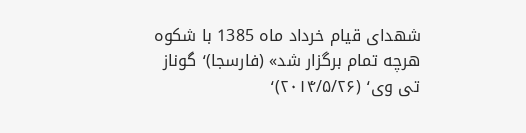شهدای قیام خرداد ماه 1385 با شکوه هرچه تمام برگزار شد» (فارسجا)٬ گوناز تی وی٬ (۲۰۱۴/۵/۲۶)٬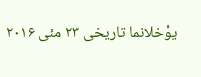یوْخلانما تاریخی ۲۳ مئی ۲۰۱۶